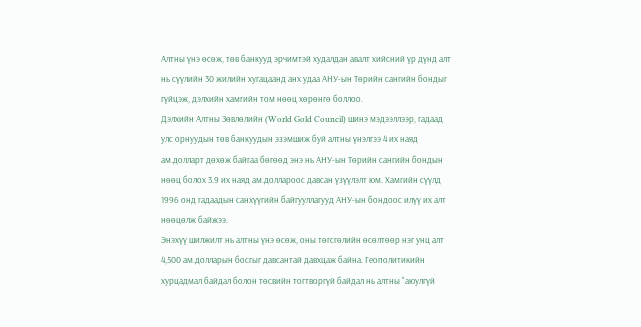Алтны үнэ өсөж, төв банкууд эрчимтэй худалдан авалт хийсний үр дүнд алт нь сүүлийн 30 жилийн хугацаанд анх удаа АНУ-ын Төрийн сангийн бондыг гүйцэж, дэлхийн хамгийн том нөөц хөрөнгө боллоо.
Дэлхийн Алтны Зөвлөлийн (World Gold Council) шинэ мэдээллээр, гадаад улс орнуудын төв банкуудын эзэмшиж буй алтны үнэлгээ 4 их наяд ам.долларт дөхөж байгаа бөгөөд энэ нь АНУ-ын Төрийн сангийн бондын нөөц болох 3.9 их наяд ам.доллароос давсан үзүүлэлт юм. Хамгийн сүүлд 1996 онд гадаадын санхүүгийн байгууллагууд АНУ-ын бондоос илүү их алт нөөцөлж байжээ.
Энэхүү шилжилт нь алтны үнэ өсөж, оны төгсгөлийн өсөлтөөр нэг унц алт 4,500 ам.долларын босгыг давсантай давхцаж байна. Геополитикийн хурцадмал байдал болон төсвийн тогтворгүй байдал нь алтны "аюулгүй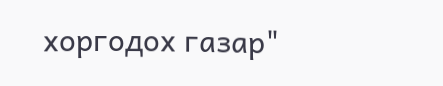хоргодох газар"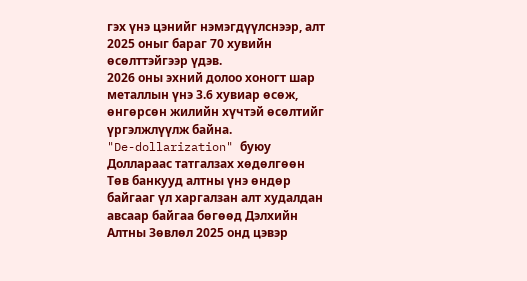гэх үнэ цэнийг нэмэгдүүлснээр, алт 2025 оныг бараг 70 хувийн өсөлттэйгээр үдэв.
2026 оны эхний долоо хоногт шар металлын үнэ 3.6 хувиар өсөж, өнгөрсөн жилийн хүчтэй өсөлтийг үргэлжлүүлж байна.
"De-dollarization" буюу Доллараас татгалзах хөдөлгөөн
Төв банкууд алтны үнэ өндөр байгааг үл харгалзан алт худалдан авсаар байгаа бөгөөд Дэлхийн Алтны Зөвлөл 2025 онд цэвэр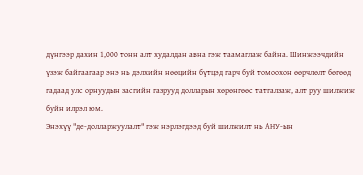дүнгээр дахин 1,000 тонн алт худалдан авна гэж таамаглаж байна. Шинжээчдийн үзэж байгаагаар энэ нь дэлхийн нөөцийн бүтцэд гарч буй томоохон өөрчлөлт бөгөөд гадаад улс орнуудын засгийн газрууд долларын хөрөнгөөс татгалзаж, алт руу шилжиж буйн илрэл юм.
Энэхүү "де-долларжуулалт" гэж нэрлэгдээд буй шилжилт нь АНУ-ын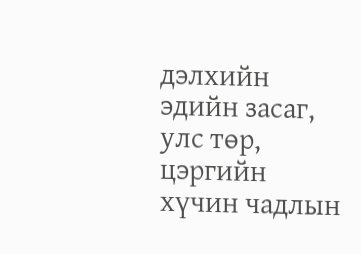дэлхийн эдийн засаг, улс төр, цэргийн хүчин чадлын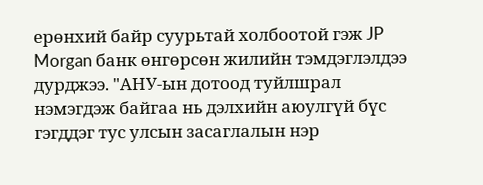ерөнхий байр суурьтай холбоотой гэж JP Morgan банк өнгөрсөн жилийн тэмдэглэлдээ дурджээ. "АНУ-ын дотоод туйлшрал нэмэгдэж байгаа нь дэлхийн аюулгүй бүс гэгддэг тус улсын засаглалын нэр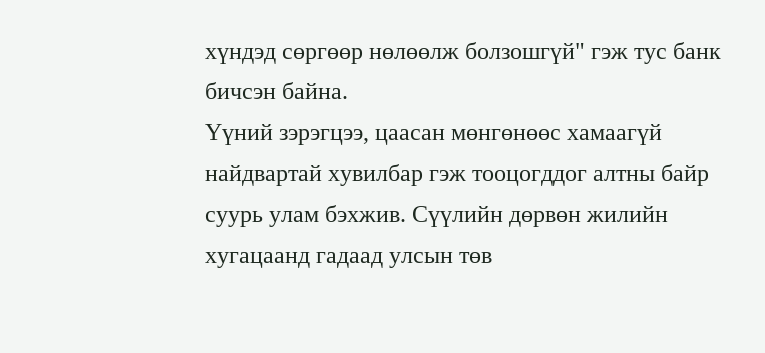хүндэд сөргөөр нөлөөлж болзошгүй" гэж тус банк бичсэн байна.
Үүний зэрэгцээ, цаасан мөнгөнөөс хамаагүй найдвартай хувилбар гэж тооцогддог алтны байр суурь улам бэхжив. Сүүлийн дөрвөн жилийн хугацаанд гадаад улсын төв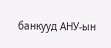банкууд АНУ-ын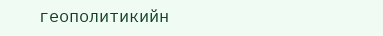геополитикийн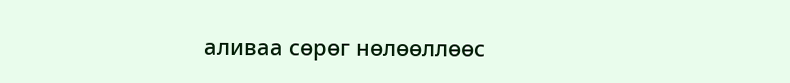аливаа сөрөг нөлөөллөөс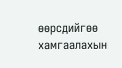өөрсдийгөө хамгаалахын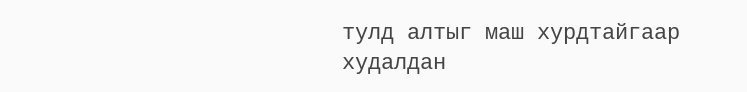тулд алтыг маш хурдтайгаар худалдан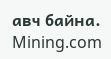авч байна.
Mining.com